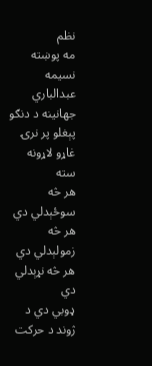نظم
مه پوښته نسيمه
عبدالباري جهانينه د دنګو پېغلو پر نرۍ غاړو لاړونه سته
هر څه سوځېدلي دي
هر څه زمولېدلي دي
هر څه نړېدلي دي
ډوبي دي د ژوند د حرکت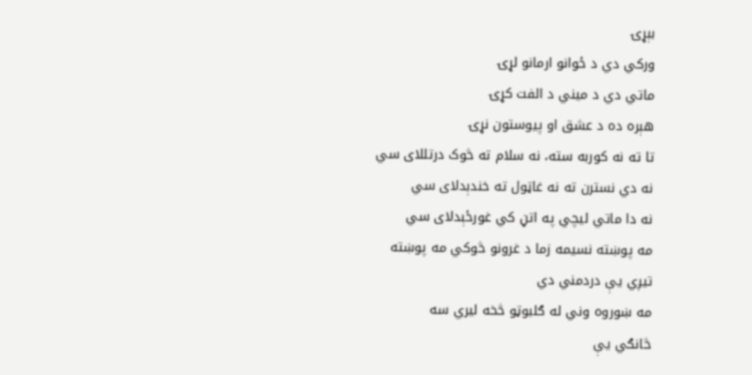بېړۍ
ورکي دي د ځوانو ارمانو لړۍ
ماتي دي د ميني د الفت کړۍ
هېره ده د عشق او پيوستون نړۍ
تا ته نه کوربه سته، نه سلام ته څوک درتللای سي
نه دي نسترن ته نه غاټول ته خندېدلای سي
نه دا ماتي ليچي په اتڼ کي غورځېدلای سي
مه پوښته نسيمه زما د غرونو څوکي مه پوښته
تيږي يې دردمني دي
مه ښوروه وني له ګلبوټو څخه ليري سه
څانګي يې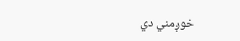خوږمني دي